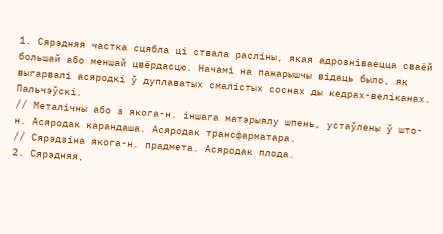1. Сярэдняя частка сцябла ці ствала расліны, якая адрозніваецца сваёй большай або меншай цвёрдасцю. Начамі на пажарышчы відаць было, як выгарвалі асяродкі ў дуплаватых смалістых соснах ды кедрах-веліканах. Пальчэўскі.
// Металічны або з якога-н. іншага матэрыялу шпень, устаўлены ў што-н. Асяродак карандаша. Асяродак трансфарматара.
// Сярэдзіна якога-н. прадмета. Асяродак плода.
2. Сярэдняя,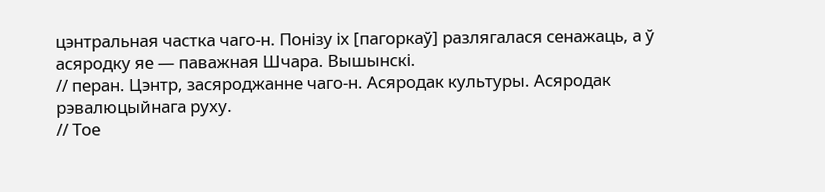цэнтральная частка чаго-н. Понізу іх [пагоркаў] разлягалася сенажаць, а ў асяродку яе — паважная Шчара. Вышынскі.
// перан. Цэнтр, засяроджанне чаго-н. Асяродак культуры. Асяродак рэвалюцыйнага руху.
// Тое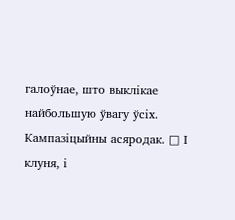галоўнае, што выклікае найбольшую ўвагу ўсіх. Кампазіцыйны асяродак. □ І клуня, і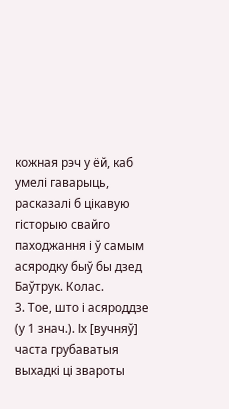кожная рэч у ёй, каб умелі гаварыць, расказалі б цікавую гісторыю свайго паходжання і ў самым асяродку быў бы дзед Баўтрук. Колас.
3. Тое, што і асяроддзе (у 1 знач.). Іх [вучняў] часта грубаватыя выхадкі ці звароты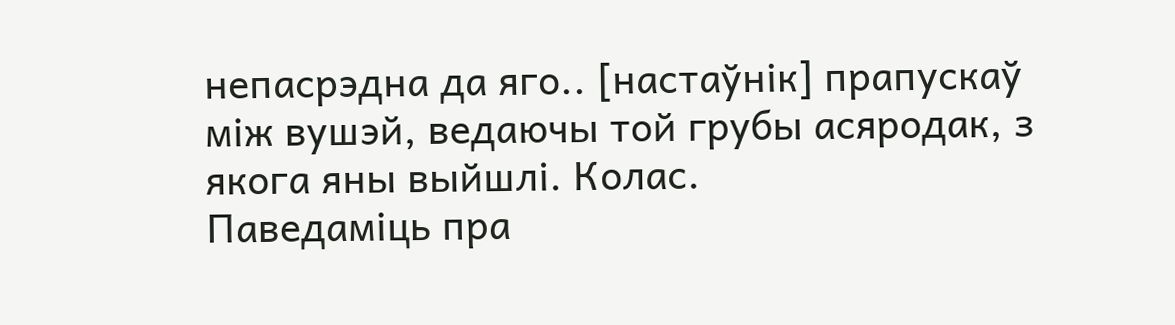непасрэдна да яго.. [настаўнік] прапускаў між вушэй, ведаючы той грубы асяродак, з якога яны выйшлі. Колас.
Паведаміць пра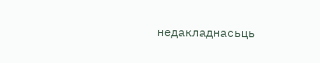недакладнасьць